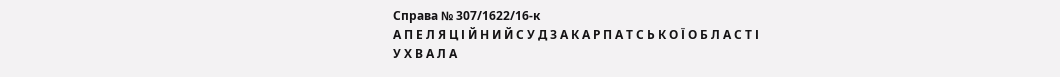Справа № 307/1622/16-к
А П Е Л Я Ц І Й Н И Й С У Д З А К А Р П А Т С Ь К О Ї О Б Л А С Т І
У Х В А Л А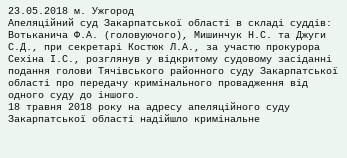23.05.2018 м. Ужгород
Апеляційний суд Закарпатської області в складі суддів: Вотьканича Ф.А. (головуючого), Мишинчук Н.С. та Джуги С.Д., при секретарі Костюк Л.А., за участю прокурора Сехіна І.С., розглянув у відкритому судовому засіданні подання голови Тячівського районного суду Закарпатської області про передачу кримінального провадження від одного суду до іншого.
18 травня 2018 року на адресу апеляційного суду Закарпатської області надійшло кримінальне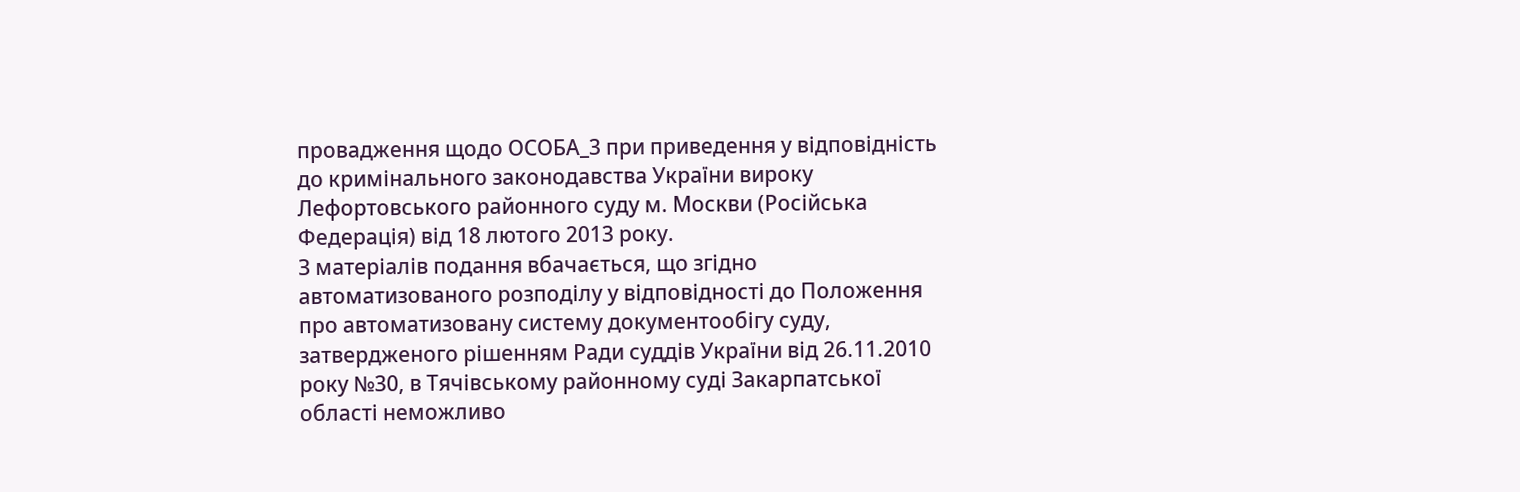провадження щодо ОСОБА_3 при приведення у відповідність до кримінального законодавства України вироку Лефортовського районного суду м. Москви (Російська Федерація) від 18 лютого 2013 року.
З матеріалів подання вбачається, що згідно автоматизованого розподілу у відповідності до Положення про автоматизовану систему документообігу суду, затвердженого рішенням Ради суддів України від 26.11.2010 року №30, в Тячівському районному суді Закарпатської області неможливо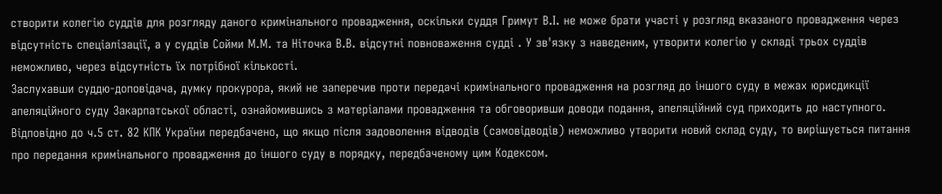створити колегію суддів для розгляду даного кримінального провадження, оскільки суддя Гримут В.І. не може брати участі у розгляд вказаного провадження через відсутність спеціалізації, а у суддів Сойми М.М. та Ніточка В.В. відсутні повноваження судді . У зв'язку з наведеним, утворити колегію у складі трьох суддів неможливо, через відсутність їх потрібної кількості.
Заслухавши суддю-доповідача, думку прокурора, який не заперечив проти передачі кримінального провадження на розгляд до іншого суду в межах юрисдикції апеляційного суду Закарпатської області, ознайомившись з матеріалами провадження та обговоривши доводи подання, апеляційний суд приходить до наступного.
Відповідно до ч.5 ст. 82 КПК України передбачено, що якщо після задоволення відводів (самовідводів) неможливо утворити новий склад суду, то вирішується питання про передання кримінального провадження до іншого суду в порядку, передбаченому цим Кодексом.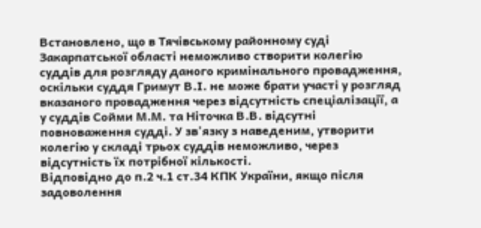Встановлено, що в Тячівському районному суді Закарпатської області неможливо створити колегію суддів для розгляду даного кримінального провадження, оскільки суддя Гримут В.І. не може брати участі у розгляд вказаного провадження через відсутність спеціалізації, а у суддів Сойми М.М. та Ніточка В.В. відсутні повноваження судді. У зв'язку з наведеним, утворити колегію у складі трьох суддів неможливо, через відсутність їх потрібної кількості.
Відповідно до п.2 ч.1 ст.34 КПК України, якщо після задоволення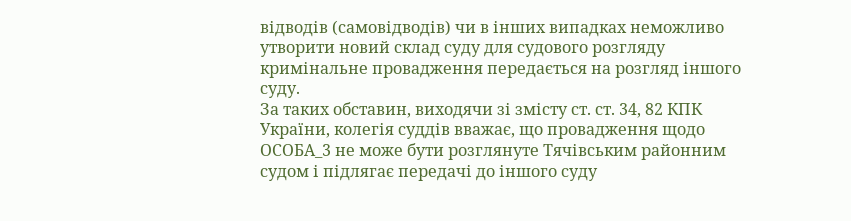відводів (самовідводів) чи в інших випадках неможливо утворити новий склад суду для судового розгляду кримінальне провадження передається на розгляд іншого суду.
За таких обставин, виходячи зі змісту ст. ст. 34, 82 КПК України, колегія суддів вважає, що провадження щодо ОСОБА_3 не може бути розглянуте Тячівським районним судом і підлягає передачі до іншого суду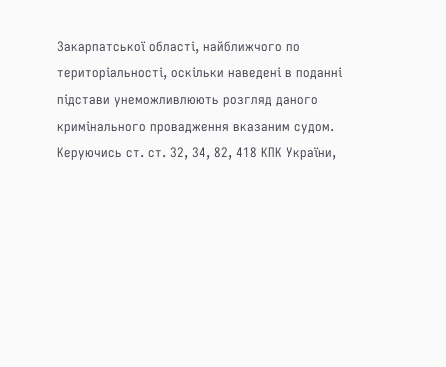Закарпатської області, найближчого по територіальності, оскільки наведені в поданні підстави унеможливлюють розгляд даного кримінального провадження вказаним судом.
Керуючись ст. ст. 32, 34, 82, 418 КПК України,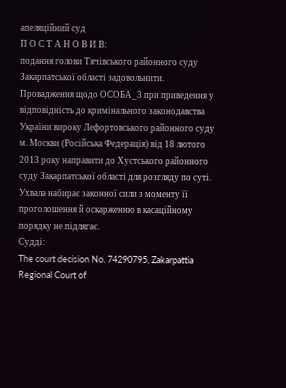апеляційний суд
П О С Т А Н О В И В:
подання голови Тячівського районного суду Закарпатської області задовольнити.
Провадження щодо ОСОБА_3 при приведення у відповідність до кримінального законодавства України вироку Лефортовського районного суду м. Москви (Російська Федерація) від 18 лютого 2013 року направити до Хустського районного суду Закарпатської області для розгляду по суті.
Ухвала набирає законної сили з моменту її проголошення й оскарженню в касаційному порядку не підлягає.
Судді:
The court decision No. 74290795, Zakarpattia Regional Court of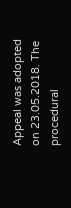Appeal was adopted on 23.05.2018. The procedural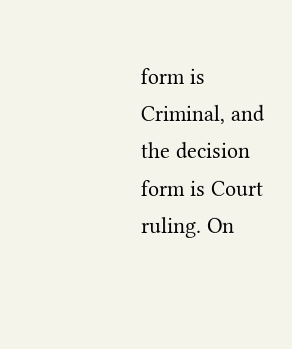form is Criminal, and the decision form is Court ruling. On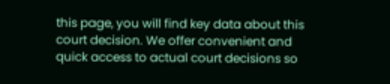this page, you will find key data about this court decision. We offer convenient and quick access to actual court decisions so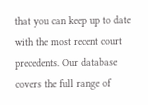that you can keep up to date with the most recent court precedents. Our database covers the full range of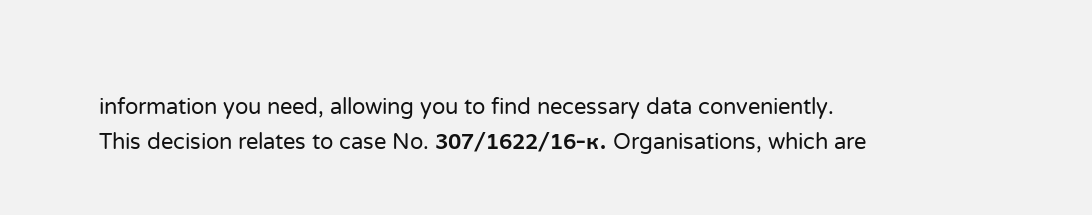information you need, allowing you to find necessary data conveniently.
This decision relates to case No. 307/1622/16-к. Organisations, which are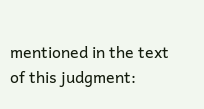mentioned in the text of this judgment: